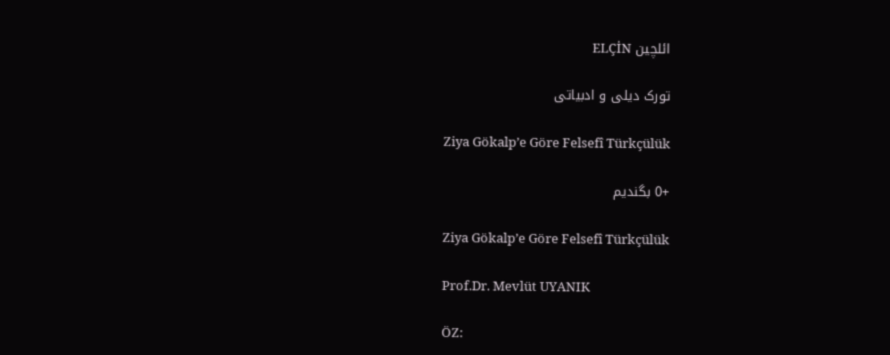ائلچین ELÇİN

تورک دیلی و ادبیاتی

Ziya Gökalp’e Göre Felsefî Türkçülük

+0 بگندیم

Ziya Gökalp’e Göre Felsefî Türkçülük

Prof.Dr. Mevlüt UYANIK

ÖZ: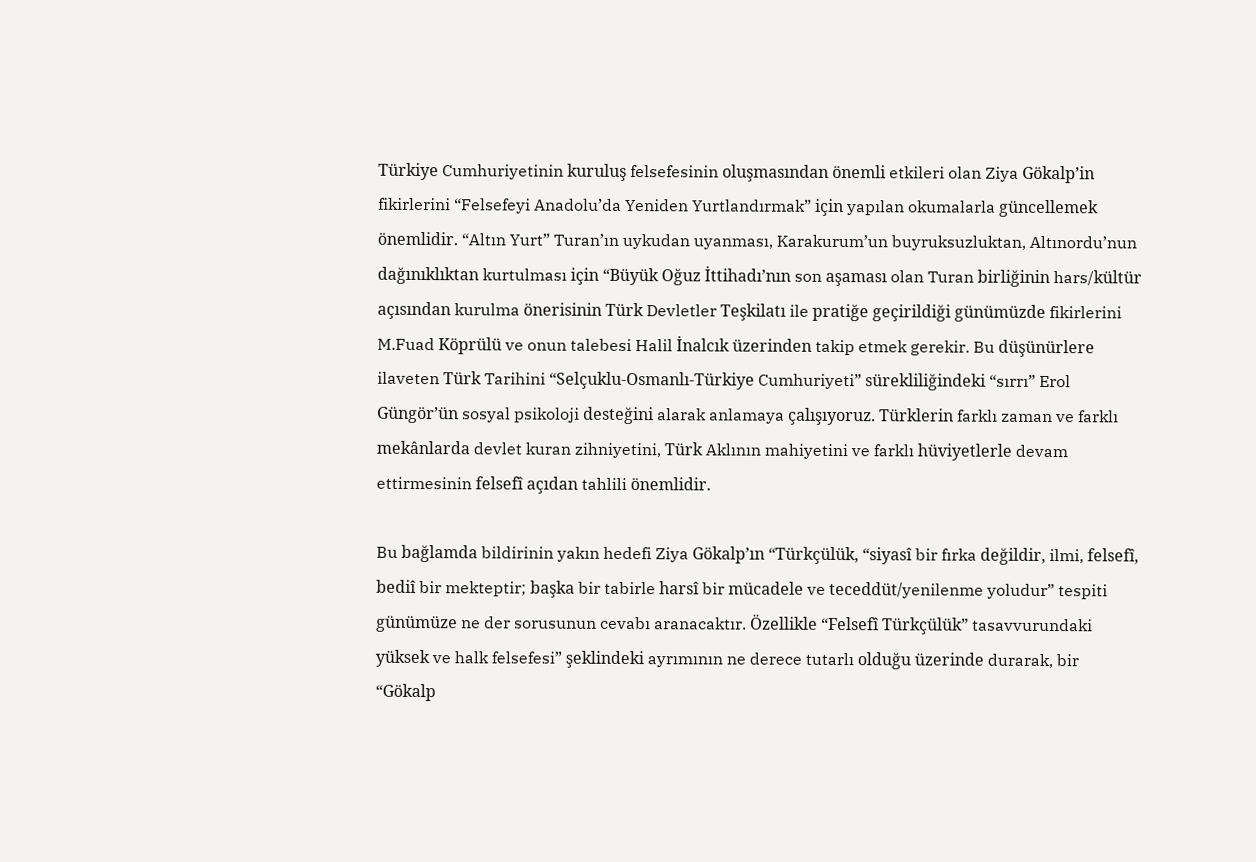Türkiye Cumhuriyetinin kuruluş felsefesinin oluşmasından önemli etkileri olan Ziya Gökalp’in fikirlerini “Felsefeyi Anadolu’da Yeniden Yurtlandırmak” için yapılan okumalarla güncellemek önemlidir. “Altın Yurt” Turan’ın uykudan uyanması, Karakurum’un buyruksuzluktan, Altınordu’nun dağınıklıktan kurtulması için “Büyük Oğuz İttihadı’nın son aşaması olan Turan birliğinin hars/kültür açısından kurulma önerisinin Türk Devletler Teşkilatı ile pratiğe geçirildiği günümüzde fikirlerini M.Fuad Köprülü ve onun talebesi Halil İnalcık üzerinden takip etmek gerekir. Bu düşünürlere ilaveten Türk Tarihini “Selçuklu-Osmanlı-Türkiye Cumhuriyeti” sürekliliğindeki “sırrı” Erol Güngör’ün sosyal psikoloji desteğini alarak anlamaya çalışıyoruz. Türklerin farklı zaman ve farklı mekânlarda devlet kuran zihniyetini, Türk Aklının mahiyetini ve farklı hüviyetlerle devam ettirmesinin felsefî açıdan tahlili önemlidir.

Bu bağlamda bildirinin yakın hedefi Ziya Gökalp’ın “Türkçülük, “siyasî bir fırka değildir, ilmi, felsefî, bediî bir mekteptir; başka bir tabirle harsî bir mücadele ve teceddüt/yenilenme yoludur” tespiti günümüze ne der sorusunun cevabı aranacaktır. Özellikle “Felsefî Türkçülük” tasavvurundaki yüksek ve halk felsefesi” şeklindeki ayrımının ne derece tutarlı olduğu üzerinde durarak, bir “Gökalp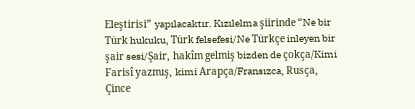Eleştirisi” yapılacaktır. Kızılelma şiirinde “Ne bir Türk hukuku, Türk felsefesi/Ne Türkçe inleyen bir şair sesi/Şair, hakîm gelmiş bizden de çokça/Kimi Farisî yazmış, kimi Arapça/Fransızca, Rusça, Çince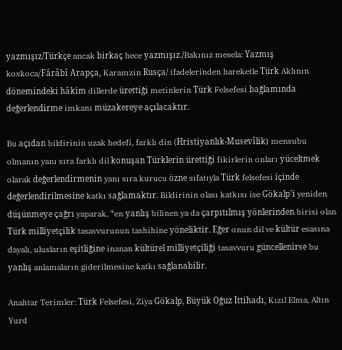yazmışız/Türkçe ancak birkaç hece yazmışız./Bakınız mesela: Yazmış koskoca/Fârâbî Arapça, Karamzin Rusça/ ifadelerinden hareketle Türk Aklının dönemindeki hâkim dillerde ürettiği metinlerin Türk Felsefesi bağlamında değerlendirme imkanı müzakereye açılacaktır.

Bu açıdan bildirinin uzak hedefi, farklı din (Hristiyanlık-Musevîlik) mensubu olmanın yanı sıra farklı dil konuşan Türklerin ürettiği fikirlerin onları yüceltmek olarak değerlendirmenin yanı sıra kurucu özne sıfatıyla Türk felsefesi içinde değerlendirilmesine katkı sağlamaktır. Bildirinin olası katkısı ise Gökalp’i yeniden düşünmeye çağrı yaparak, “en yanlış bilinen ya da çarpıtılmış yönlerinden birisi olan Türk milliyetçilik tasavvurunun tashihine yöneliktir. Eğer onun dil ve kültür esasına dayalı, ulusların eşitliğine inanan kültürel milliyetçiliği tasavvuru güncellenirse bu yanlış anlamaların giderilmesine katkı sağlanabilir.

Anahtar Terimler: Türk Felsefesi, Ziya Gökalp, Büyük Oğuz İttihadı, Kızıl Elma, Altın Yurd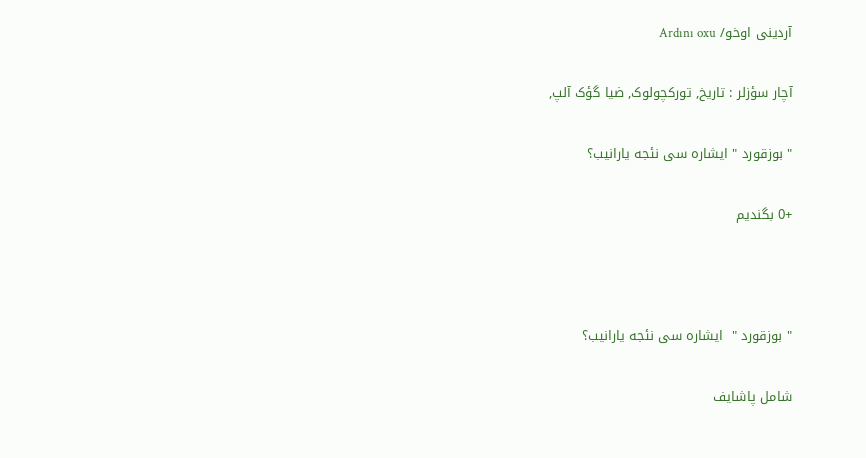آردینی اوخو/ Ardını oxu

آچار سؤزلر : تاریخ, تورکچولوک, ضیا گؤک آلپ,

" بوزقورد " ایشاره سی نئجه یارانیب؟

+0 بگندیم



" بوزقورد "  ایشاره سی نئجه یارانیب؟

شامل پاشایف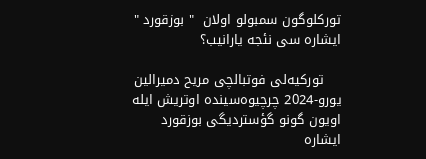تورکلوگون سمبولو اولان  " بوزقورد "  ایشاره سی نئجه یارانیب؟

    تورکیه‌لی فوتبالچی مریح دمیرالین یورو-2024 چرچیوه‌سینده اوتریش ایله اویون گونو گؤستردیگی بوزقورد ایشاره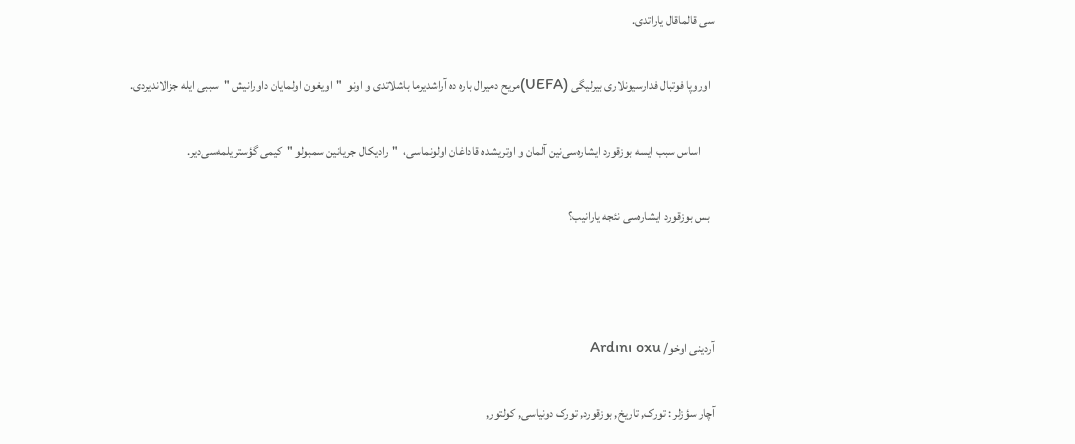سی قالماقال یاراتدی.

  اوروپا فوتبال فدارسیونلاری بیرلیگی (UEFA)مریح دمیرال باره ده آراشدیرما باشلاتدی و اونو  "اویغون اولمایان داورانیش "  سببی ایله جزالاندیردی.

      اساس سبب ایسه بوزقورد ایشاره‌سی‌نین آلمان و اوتریشده قاداغان اولونماسی،  "رادیکال جریانین سمبولو "  کیمی گؤستریلمه‌سی‌دیر.

  بس بوزقورد ایشاره‌سی نئجه یارانیب؟



آردینی اوخو/ Ardını oxu

آچار سؤزلر : تورک, تاریخ, بوزقورد, تورک دونیاسی, کولتور,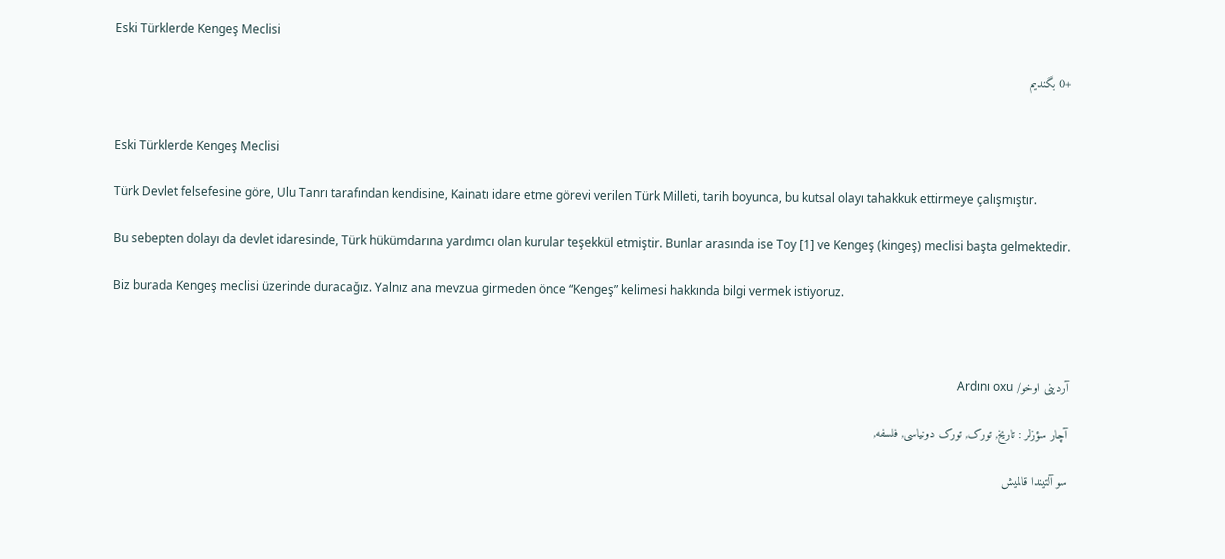Eski Türklerde Kengeş Meclisi

+0 بگندیم


Eski Türklerde Kengeş Meclisi

Türk Devlet felsefesine göre, Ulu Tanrı tarafından kendisine, Kainatı idare etme görevi verilen Türk Milleti, tarih boyunca, bu kutsal olayı tahakkuk ettirmeye çalışmıştır.

Bu sebepten dolayı da devlet idaresinde, Türk hükümdarına yardımcı olan kurular teşekkül etmiştir. Bunlar arasında ise Toy [1] ve Kengeş (kingeş) meclisi başta gelmektedir.

Biz burada Kengeş meclisi üzerinde duracağız. Yalnız ana mevzua girmeden önce “Kengeş” kelimesi hakkında bilgi vermek istiyoruz.



آردینی اوخو/ Ardını oxu

آچار سؤزلر : تاریخ, تورک, تورک دونیاسی, فلسفه,

سو آلتیندا قالمیش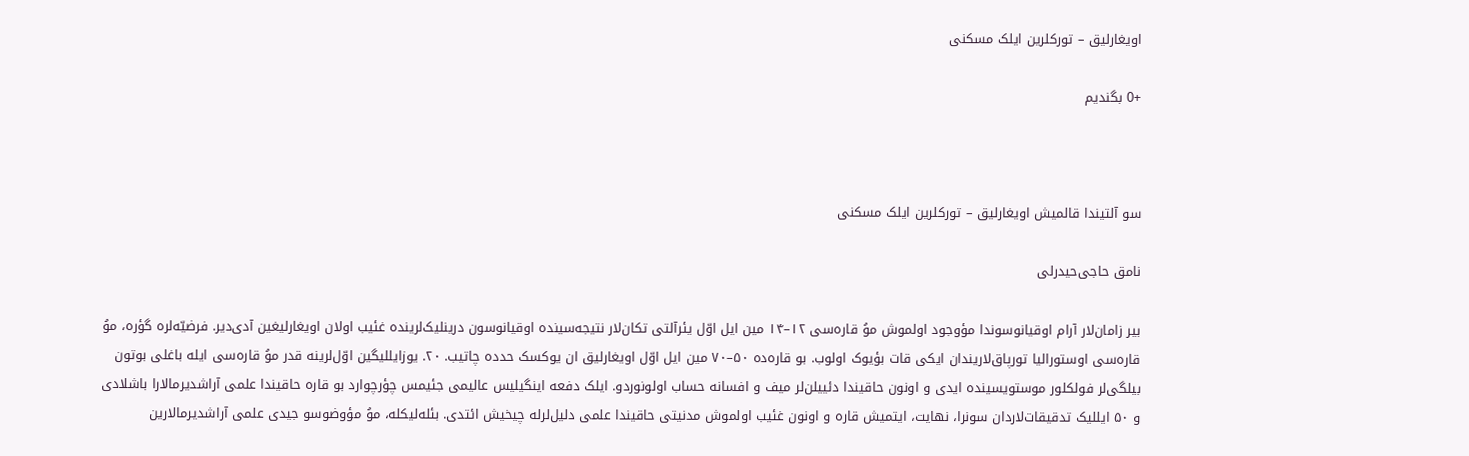اویغارلیق – تورکلرین ایلک مسکنی

+0 بگندیم



سو آلتیندا قالمیش اویغارلیق – تورکلرین ایلک مسکنی

نامق حاجی‌حیدرلی

بیر زامان‌لار آرام اوقیانوسوندا مؤوجود اولموش موُ قاره‌سی ۱۲–۱۴ مین ایل اوّل یئرآلتی تکان‌لار نتیجه‌سینده اوقیانوسون درینلیک‌لرینده غئیب اولان اویغارلیغین آدی‌دیر. فرضیّه‌لره گؤره، موُ قاره‌سی اوستورالیا تورپاق‌لاریندان ایکی قات بؤیوک اولوب. بو قاره‌‌ده ۵۰–۷۰ مین ایل اوّل اویغارلیق ان یوکسک حدده چاتیب. ۲۰. یوزایللیگین اوّل‌لرینه قدر موُ قاره‌سی ایله باغلی بوتون بیلگی‌لر فولکلور موستویسینده ایدی و اونون حاقیندا دئییلن‌لر میف و افسانه حساب اولونوردو. ایلک دفعه اینگیلیس عالیمی جئیمس چؤرچوارد بو قاره حاقیندا علمی آراشدیرمالارا باشلادی و ۵۰ ایللیک تدقیقات‌لاردان سونرا، نهایت، ایتمیش قاره و اونون غئیب اولموش مدنیتی حاقیندا علمی دلیل‌لرله چیخیش ائتدی. بئله‌لیکله، موُ مؤوضوسو جیدی علمی آراشدیرمالارین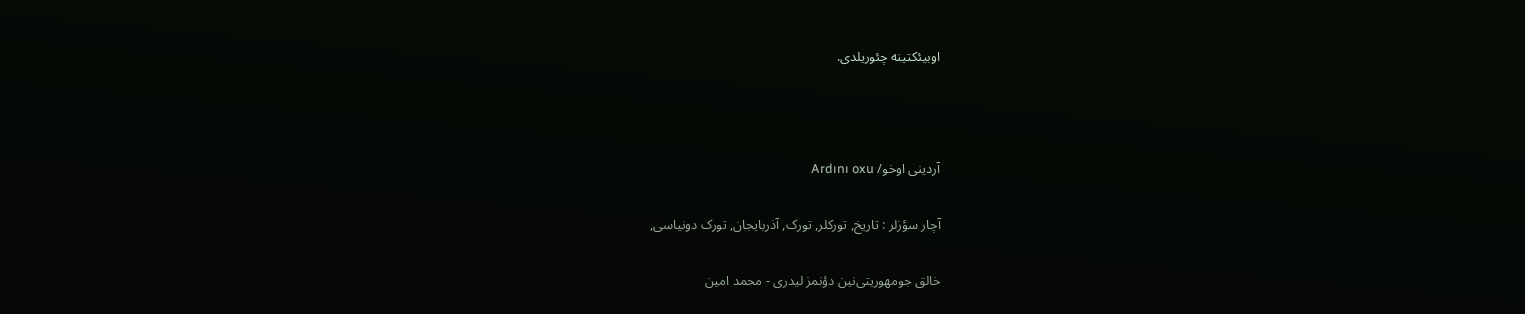اوبیئکتینه چئوریلدی.



آردینی اوخو/ Ardını oxu

آچار سؤزلر : تاریخ, تورکلر, تورک, آذربایجان, تورک دونیاسی,

خالق جومهوریتی‌نین دؤنمز لیدری - محمد امین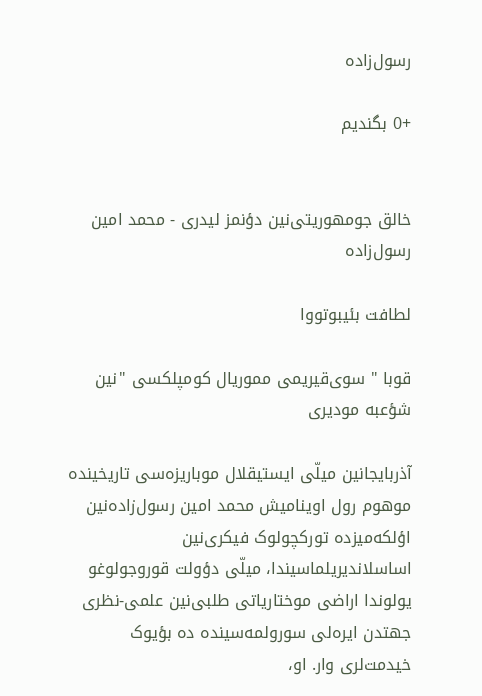رسول‌زاده

+0 بگندیم


خالق جومهوریتی‌نین دؤنمز لیدری - محمد امین رسول‌زاده

لطافت بئیبوتووا

قوبا " سوی‌قیریمی مموریال کومپلکسی "نین شؤعبه مودیری

آذربایجانین میلّی ایستیقلال موباریزه‌سی تاریخینده موهوم رول اوینامیش محمد امین رسول‌زاده‌نین اؤلکه‌میزده تورکچولوک فیکری‌نین اساسلاندیریلماسیندا، میلّی دؤولت قوروجولوغو یولوندا اراضی موختاریاتی طلبی‌نین علمی-نظری جهتدن ایره‌لی سورولمه‌سینده ده بؤیوک خیدمت‌لری وار. او،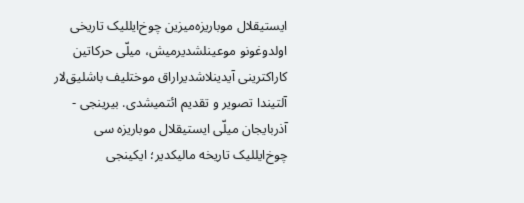ایستیقلال موباریزه‌میزین چوخ‌ایللیک تاریخی اولدوغونو موعینلشدیرمیش، میلّی حرکاتین کاراکترینی آیدینلاشدیراراق موختلیف باشلیق‌لار آلتیندا تصویر و تقدیم ائتمیشدی. بیرینجی - آذربایجان میلّی ایستیقلال موباریزه سی چوخ‌ایللیک تاریخه مالیکدیر؛ ایکینجی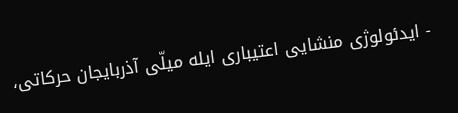- ایدئولوژی منشایی اعتیباری ایله میلّی آذربایجان حرکاتی،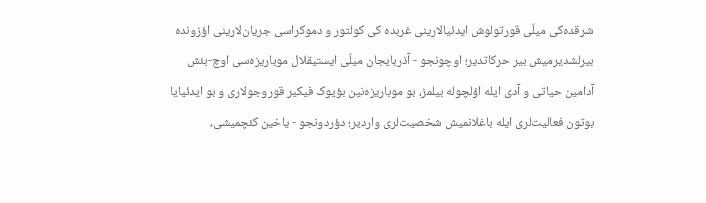شرقده‌کی میلّی قورتولوش ایدئیالارینی غربده کی کولتور و دموکراسی جریان‌لارینی اؤزونده بیرلشدیرمیش بیر حرکاتدیر؛ اوچونجو - آذربایجان میلّی ایستیقلال موباریزه‌سی اوچ-بئش آدامین حیاتی و آدی ایله اؤلچوله بیلمز، بو موباریزه‌نین بؤیوک فیکیر قوروجولاری و بو ایدئیایا بوتون فعالیت‌لری ایله باغلانمیش شخصیت‌لری واردیر؛ دؤردونجو - یاخین کئچمیشی،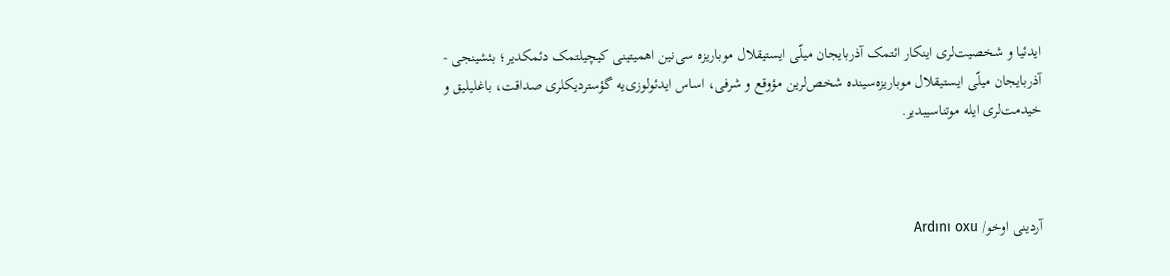ایدئیا و شخصیت‌لری اینکار ائتمک آذربایجان میلّی ایستیقلال موباریزه سی‌نین اهمیتینی کیچیلتمک دئمکدیر؛ بئشینجی - آذربایجان میلّی ایستیقلال موباریزه‌سینده شخص‌لرین مؤوقع و شرفی، اساس ایدئولوزی‌یه گؤستردیکلری صداقت، باغلیلیق و خیدمت‌لری ایله موتناسیبدیر.



آردینی اوخو/ Ardını oxu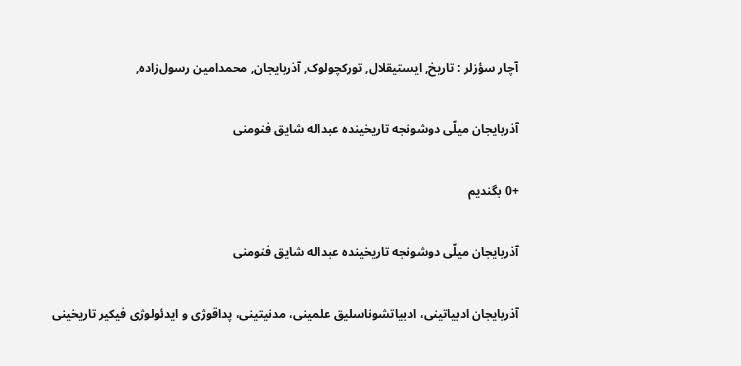آچار سؤزلر : تاریخ, ایستیقلال, تورکچولوک, آذربایجان, محمدامین رسول‌زاده,

آذربایجان میلّی دوشونجه تاریخینده عبداله شایق فنومنی

+0 بگندیم

آذربایجان میلّی دوشونجه تاریخینده عبداله شایق فنومنی

آذربایجان ادبیاتینی، ادبیاتشوناسلیق علمینی، مدنیتینی، پداقوژی و ایدئولوژی فیکیر تاریخینی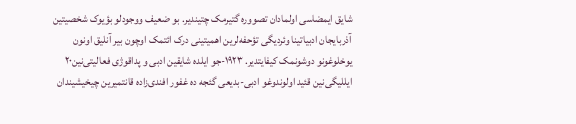شایق ایمضاسی اولمادان تصووره گتیرمک چتیندیر. بو ضعیف ووجودلو بؤیوک شخصیتین آذربایجان ادبیاتینا وئردیگی تؤحفه‌لرین اهمیتینی درک ائتمک اوچون بیر آنلیق اونون یوخلوغونو دوشونمک کیفایتدیر. ۱۹۲۳-جو ایلده شایقین ادبی و پداقوژی فعالیتی‌نین۲۰ ایللیگی‌نین قئید اولوندوغو ادبی-بدیعی گئجه ده غفور افندی‌زاده قانتمیرین چیخیشیندان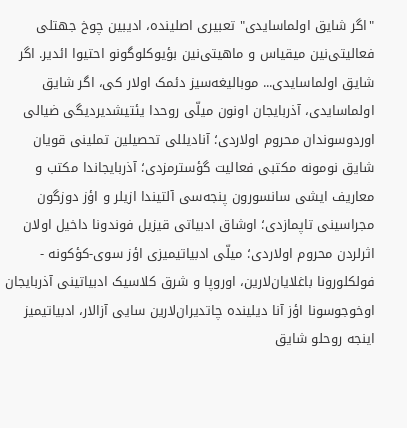"اگر شایق اولماسایدی‌" تعبیری اصلینده، ادیبین چوخ جهتلی فعالیتی‌نین میقیاس و ماهیتی‌نین بؤیوکلوگونو احتیوا ائدیر. اگر شایق اولماسایدی... موبالیغه‌سیز دئمک اولار کی، اگر شایق اولماسایدی، آذربایجان اونون میلّی روحدا یئتیشدیردیگی ضیالی اوردوسوندان محروم اولاردی؛ آنادیللی تحصیلین تملینی قویان شایق نومونه مکتبی فعالیت گؤسترمزدی؛ آذربایجاندا مکتب و معاریف ایشی سانسورون پنجه‌سی آلتیندا ازیلر و اؤز دوزگون مجراسینی تاپمازدی؛ اوشاق ادبیاتی قیزیل فوندونا داخیل اولان اثرلردن محروم اولاردی؛ میلّی ادبیاتیمیزی اؤز سوی-کؤکونه - فولکلورونا باغلایان‌لارین، اوروپا و شرق کلاسیک ادبیاتینی آذربایجان اوخوجوسونا اؤز آنا دیلینده چاتدیران‌لارین سایی آزالار، ادبیاتیمیز اینجه روحلو شایق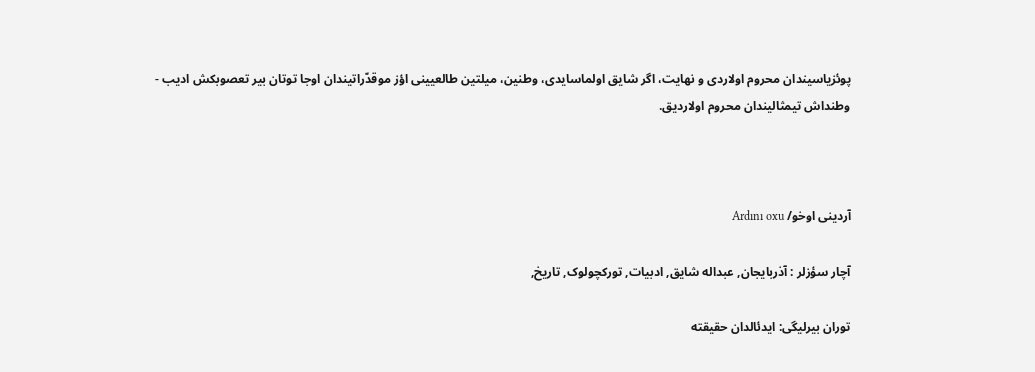پوئزیاسیندان محروم اولاردی و نهایت، اگر شایق اولماسایدی، وطنین، میلتین طالعیینی اؤز موقدّراتیندان اوجا توتان بیر تعصوبکش ادیب - وطنداش تیمثالیندان محروم اولاردیق.



آردینی اوخو/ Ardını oxu

آچار سؤزلر : آذربایجان, عبداله شایق, ادبیات, تورکچولوک, تاریخ,

توران بیرلیگی: ایدئالدان حقیقته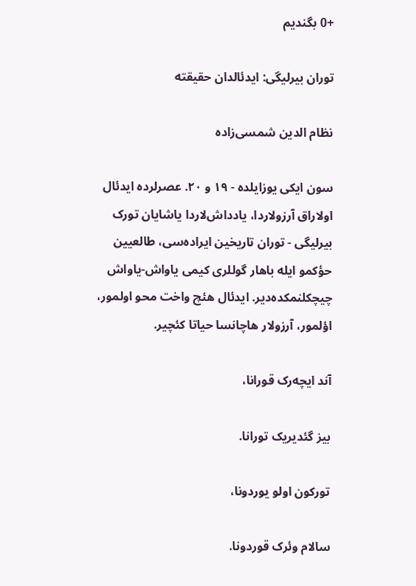+0 بگندیم

توران بیرلیگی: ایدئالدان حقیقته

نظام الدین شمسی‌زاده

سون ایکی یوزایلده - ۱۹ و ۲۰. عصرلرده ایدئال اولاراق آرزولاردا، یادداش‌لاردا یاشایان تورک بیرلیگی - توران تاریخین ایراده‌سی، طالعیین حؤکمو ایله باهار گوللری کیمی یاواش-یاواش چیچکلنمکده‌دیر. ایدئال هئچ واخت محو اولمور، اؤلمور، آرزولار هاچانسا حیاتا کئچیر.

آند ایچه‌رک قورانا،

بیز گئدیریک تورانا.

تورکون اولو یوردونا،

سالام وئرک قوردونا.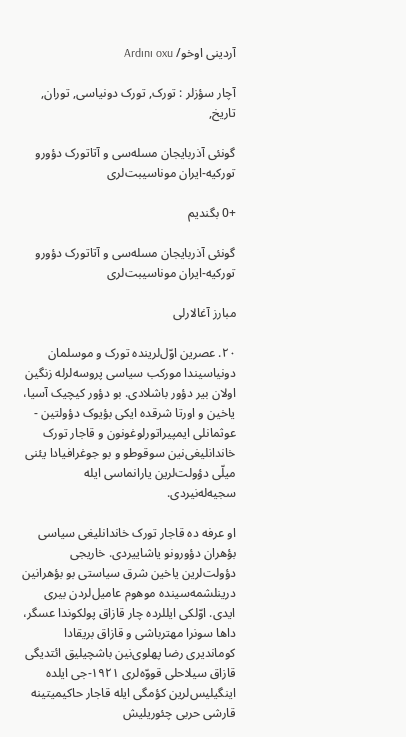آردینی اوخو/ Ardını oxu

آچار سؤزلر : تورک, تورک دونیاسی, توران, تاریخ,

گونئی آذربایجان مسله‌سی و آتاتورک دؤورو تورکیه-ایران موناسیبت‌لری

+0 بگندیم

گونئی آذربایجان مسله‌سی و آتاتورک دؤورو تورکیه-ایران موناسیبت‌لری

مبارز آغالارلی

۲۰. عصرین اوّل‌لرینده تورک و موسلمان دونیاسیندا مورکب سیاسی پروسه‌لرله زنگین اولان بیر دؤور باشلادی. بو دؤور کیچیک آسیا، یاخین و اورتا شرقده ایکی بؤیوک دؤولتین - عوثمانلی ایمپیراتورلوغونون و قاجار تورک خاندانلیغی‌نین سوقوطو و بو جوغرافیادا یئنی میلّی دؤولت‌لرین یارانماسی ایله سجیه‌له‌نیردی.

او عرفه ده قاجار تورک خاندانلیغی سیاسی بؤهران دؤورونو یاشاییردی. خاریجی دؤولت‌لرین یاخین شرق سیاستی بو بؤهرانین درینلشمه‌سینده موهوم عامیل‌لردن بیری ایدی. اوّلکی ایللرده چار قازاق پولکوندا عسگر، داها سونرا مهترباشی و قازاق بریقادا کوماندیری رضا پهلوی‌نین باشچیلیق ائتدیگی قازاق سیلاحلی قووّه‌لری ۱۹۲۱-جی ایلده اینگیلیس‌لرین کؤمگی ایله قاجار حاکیمیتینه قارشی حربی چئوریلیش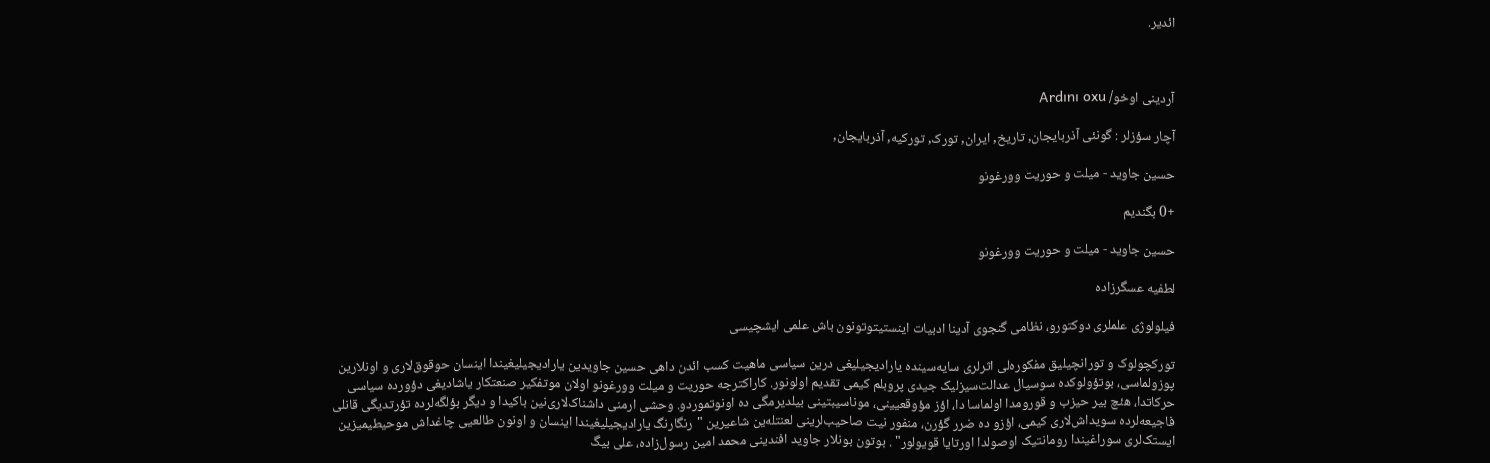ائدیر.



آردینی اوخو/ Ardını oxu

آچار سؤزلر : گونئی آذربایجان, تاریخ, ایران, تورک, تورکیه, آذربایجان,

حسین جاوید - میلت و حوریت وورغونو

+0 بگندیم

حسین جاوید - میلت و حوریت وورغونو

لطفیه عسگرزاده

فیلولوژی علملری دوکتورو، نظامی گنجوی آدینا ادبیات اینستیتوتونون باش علمی ایشچیسی

تورکچولوک و تورانچیلیق مفکوره‌لی اثرلری سایه‌سینده یارادیجیلیغی درین سیاسی ماهیت کسب ائدن داهی حسین جاویدین یارادیجیلیغیندا اینسان حوقوق‌لاری و اونلارین پوزولماسی، بوتؤولوکده سوسیال عدالت‌سیزلیک جیدی پروبلم کیمی تقدیم اولونور. کاراکترجه حوریت و میلت وورغونو اولان موتفکیر صنعتکار یاشادیغی دؤورده سیاسی حرکاتدا، هئچ بیر حیزب و قورومدا اولماسا دا، اؤز مؤوقعیینی، موناسیبتینی بیلدیرمگی ده اونوتموردو. وحشی ارمنی داشناک‌لاری‌نین باکیدا و دیگر بؤلگه‌لرده تؤرتدیگی قانلی فاجیعه‌لرده سویداش‌لاری کیمی، اؤزو ده ضرر گؤرن، منفور نیت صاحیب‌لرینی لعنتله‌ین شاعیرین "رنگارنگ یارادیجیلیغیندا اینسان و اونون طالعیی چاغداش موحیطیمیزین ایستک‌لری سوراغیندا رومانتیک اوصولدا اورتایا قویولور" . بوتون بونلار جاوید افندینی محمد امین رسول‌زاده، علی بیگ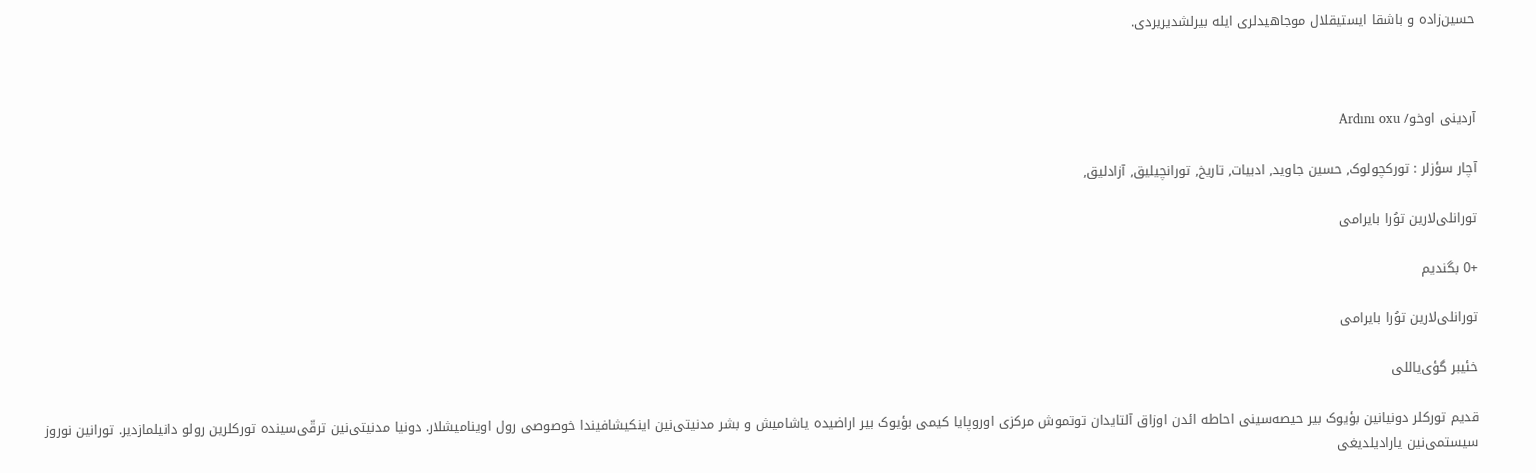حسین‌زاده و باشقا ایستیقلال موجاهیدلری ایله بیرلشدیریردی.



آردینی اوخو/ Ardını oxu

آچار سؤزلر : تورکچولوک, حسین جاوید, ادبیات, تاریخ, تورانچیلیق, آزادلیق,

تورانلی‌لارین توُرا بایرامی

+0 بگندیم

تورانلی‌لارین توُرا بایرامی

خئیبر گؤی‌یاللی

قدیم تورکلر دونیانین بؤیوک بیر حیصه‌سینی احاطه ائدن اوزاق آلتایدان توتموش مرکزی اوروپایا کیمی بؤیوک بیر اراضیده یاشامیش و بشر مدنیتی‌نین اینکیشافیندا خوصوصی رول اوینامیشلار. دونیا مدنیتی‌نین ترقّی‌سینده تورکلرین رولو دانیلمازدیر. تورانین نوروز سیستمی‌نین یارادیلدیغی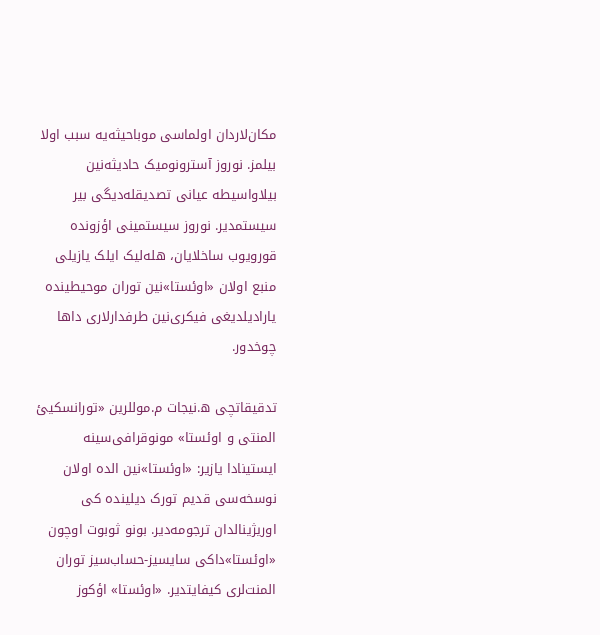مکان‌لاردان اولماسی موباحیثه‌یه سبب اولا بیلمز. نوروز آسترونومیک حادیثه‌نین بیلاواسیطه عیانی تصدیقله‌دیگی بیر سیستمدیر. نوروز سیستمینی اؤزونده قورویوب ساخلایان، هله‌لیک ایلک یازیلی منبع اولان «اوئستا»نین توران موحیطینده یارادیلدیغی فیکری‌نین طرفدار‌لاری داها چوخدور.

تدقیقاتچی ه.نیجات م.موللرین «تورانسکیئ المنتی و اوئستا» مونوقرافی‌سینه ایستینادا یازیر: «اوئستا»نین الده اولان نوسخه‌سی قدیم تورک دیلینده کی اوریژینالدان ترجومه‌دیر. بونو ثوبوت اوچون «اوئستا»داکی سایسیز-حساب‌سیز توران المنت‌لری کیفایتدیر. «اوئستا» اؤکوز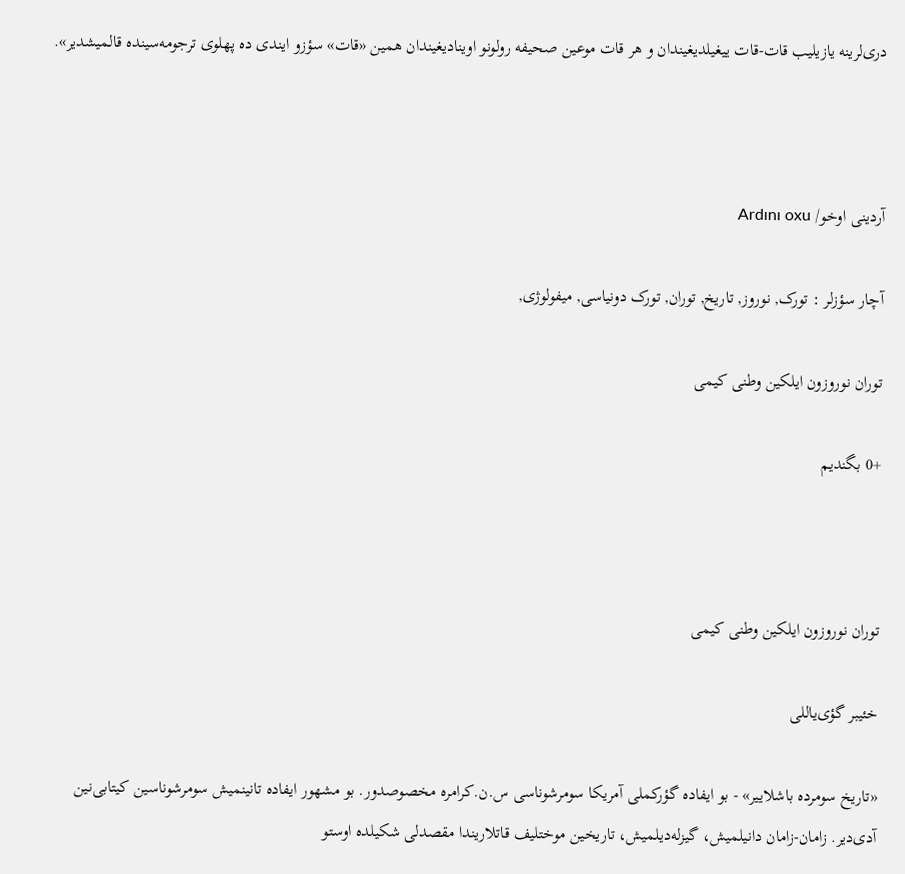دری‌لرینه یازیلیب قات-قات ییغیلدیغیندان و هر قات موعین صحیفه رولونو اوینادیغیندان همین «قات» سؤزو ایندی ده پهلوی ترجومه‌سینده قالمیشدیر».



آردینی اوخو/ Ardını oxu

آچار سؤزلر : تورک, نوروز, تاریخ, توران, تورک دونیاسی, میفولوژی,

توران نوروزون ایلکین وطنی کیمی

+0 بگندیم



توران نوروزون ایلکین وطنی کیمی

خئیبر گؤی‌یاللی

«تاریخ سومرده باشلاییر» - بو ایفاده گؤرکملی آمریکا سومرشوناسی س.ن.کرامره مخصوصدور. بو مشهور ایفاده تانینمیش سومرشوناسین کیتابی‌نین آدی‌دیر. زامان-زامان دانیلمیش، گیزله‌دیلمیش، تاریخین موختلیف قاتلاریندا مقصدلی شکیلده اوستو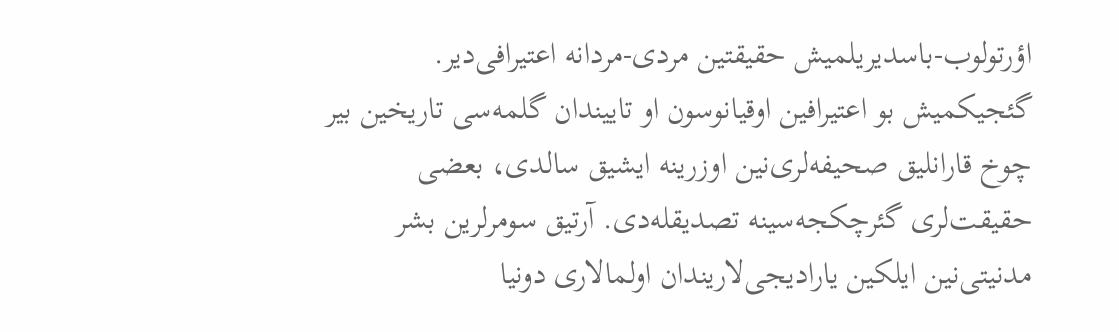اؤرتولوب-باسدیریلمیش حقیقتین مردی-مردانه اعتیرافی‌دیر. گئجیکمیش بو اعتیرافین اوقیانوسون او تاییندان گلمه‌سی تاریخین بیر چوخ قارانلیق صحیفه‌لری‌نین اوزرینه ایشیق سالدی، بعضی حقیقت‌لری گئرچکجه‌سینه تصدیقله‌دی. آرتیق سومر‌لرین بشر مدنیتی‌نین ایلکین یارادیجی‌لاریندان اولما‌لاری دونیا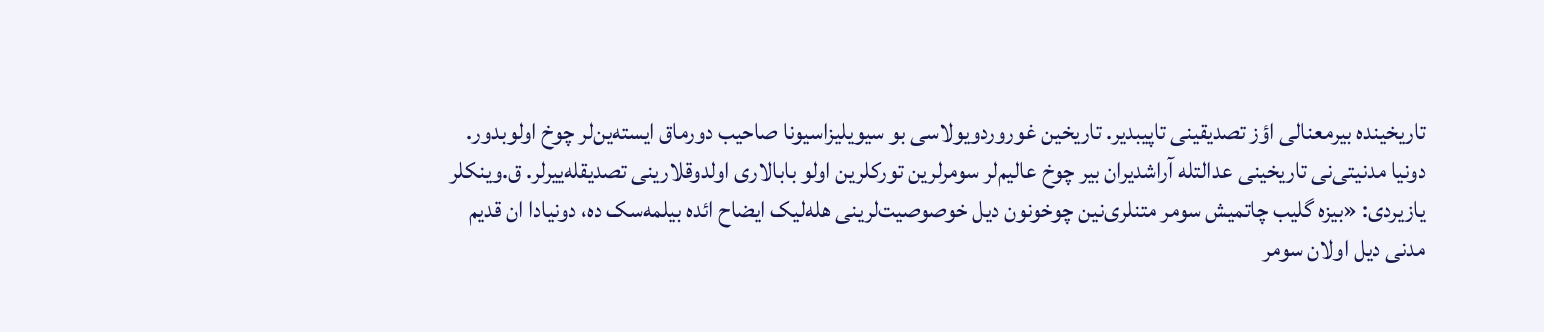تاریخینده بیرمعنالی اؤز تصدیقینی تاپیبدیر. تاریخین غوروردویولاسی بو سیویلیزاسیونا صاحیب دورماق ایسته‌ین‌لر چوخ اولوبدور. دونیا مدنیتی‌نی تاریخینی عدالتله آراشدیران بیر چوخ عالیم‌لر سومر‌لرین تورکلرین اولو بابا‌لاری اولدوقلارینی تصدیقله‌ییر‌لر. ق.وینکلر یازیردی: «بیزه گلیب چاتمیش سومر متنلری‌نین چوخونون دیل خوصوصیت‌لرینی هله‌لیک ایضاح ائده بیلمه‌سک ده، دونیادا ان قدیم مدنی دیل اولان سومر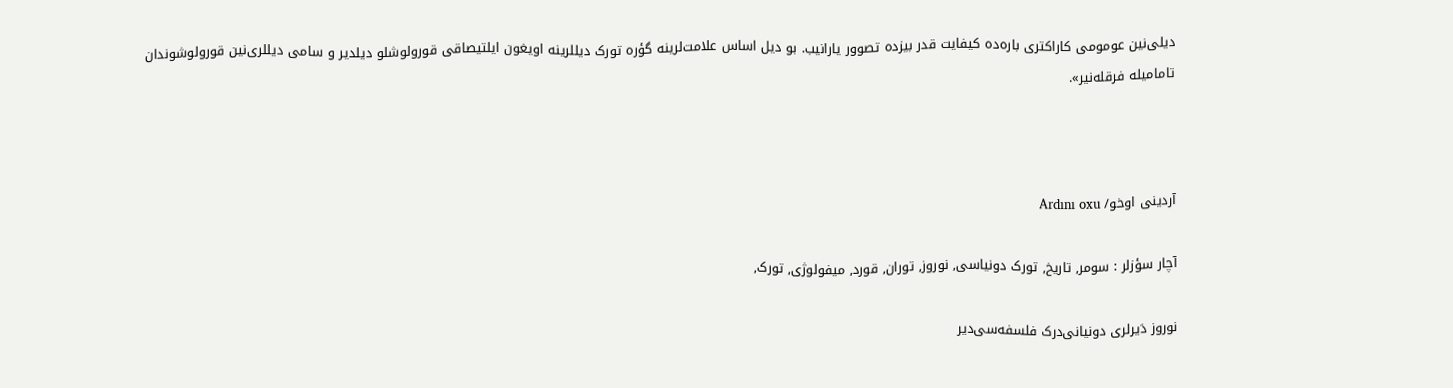دیلی‌نین عومومی کاراکتری باره‌ده کیفایت قدر بیزده تصوور یارانیب. بو دیل اساس علامت‌لرینه گؤره تورک دیللرینه اویغون ایلتیصاقی قورولوشلو دیلدیر و سامی دیللری‌نین قورولوشوندان تامامیله فرقله‌نیر».



آردینی اوخو/ Ardını oxu

آچار سؤزلر : سومر, تاریخ, تورک دونیاسی, نوروز, توران, قورد, میفولوژی, تورک,

نوروز دَیرلری دونیانی‌درک فلسفه‌سی‌دیر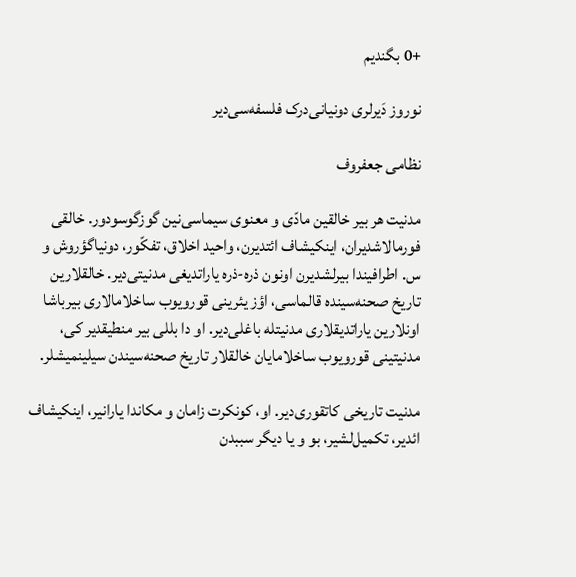+0 بگندیم

نوروز دَیرلری دونیانی‌درک فلسفه‌سی‌دیر

نظامی جعفروف

مدنیت هر بیر خالقین مادّی و معنوی سیماسی‌نین گوزگوسودور. خالقی فورمالاشدیران، اینکیشاف ائتدیرن، واحید اخلاق، تفکّور، دونیاگؤروش و س. اطرافیندا بیرلشدیرن اونون ذره-ذره یاراتدیغی مدنیتی‌دیر. خالقلارین تاریخ صحنه‌سینده قالماسی، اؤز یئرینی قورویوب ساخلامالاری بیرباشا اونلارین یاراتدیقلاری مدنیتله باغلی‌دیر. او دا بللی بیر منطیقدیر کی، مدنیتینی قورویوب ساخلامایان خالقلار تاریخ صحنه‌سیندن سیلینمیشلر.

مدنیت تاریخی کاتقوری‌دیر. او، کونکرت زامان و مکاندا یارانیر، اینکیشاف ائدیر، تکمیل‌لشیر، بو و یا دیگر سببدن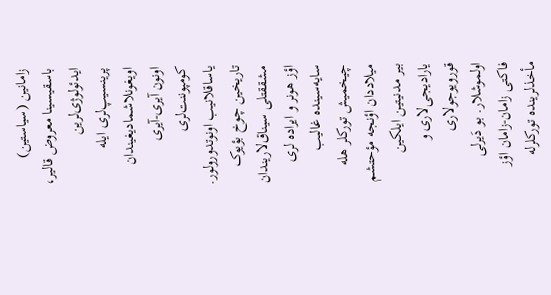زامانین (سیاستین) باسقیسینا معروض قالیر، ایدئولوژی‌لرین پرینسیپ‌لری ایله اویغونلاشمادیغیندان اونون آیری-آیری کومپوننت‌لری یاساقلانیب اونوتدورولور. تاریخین چوخ بؤیوک مشققتلی سیناق‌لاریندان اؤز هونر و ایراده لری سایه‌سینده غالیب چیخمیش تورکلر هله میلاددان اؤنجه مؤحتشم بیر مدنیتین ایلکین یارادیجی‌لاری و قورویوجولاری اولموشلار. بو دَیرلی فاکتی زامان-زامان اؤز مأخذلرینده تورکلرله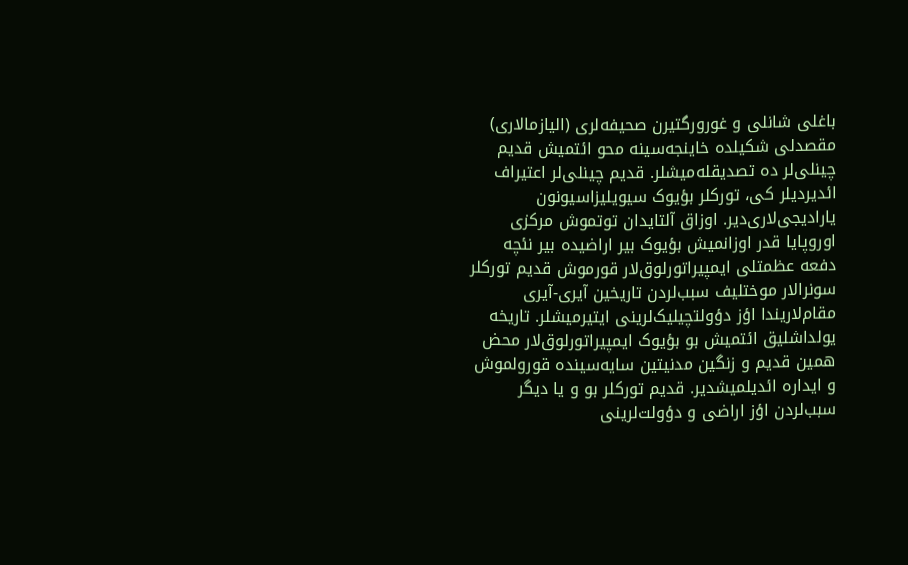باغلی شانلی و غورورگتیرن صحیفه‌لری (الیازمالاری) مقصدلی شکیلده خاینجه‌سینه محو ائتمیش قدیم چینلی‌لر ده تصدیقله‌میشلر. قدیم چینلی‌لر اعتیراف ائدیردیلر کی، تورکلر بؤیوک سیویلیزاسیونون یارادیجی‌لاری‌دیر. اوزاق آلتایدان توتموش مرکزی اوروپایا قدر اوزانمیش بؤیوک بیر اراضیده بیر نئچه دفعه عظمتلی ایمپیراتورلوق‌لار قورموش قدیم تورکلر سونرالار موختلیف سبب‌لردن تاریخین آیری-آیری مقام‌لاریندا اؤز دؤولتچیلیک‌لرینی ایتیرمیشلر. تاریخه یولداشلیق ائتمیش بو بؤیوک ایمپیراتورلوق‌لار محض همین قدیم و زنگین مدنیتین سایه‌سینده قورولموش و ایداره ائدیلمیشدیر. قدیم تورکلر بو و یا دیگر سبب‌لردن اؤز اراضی و دؤولت‌لرینی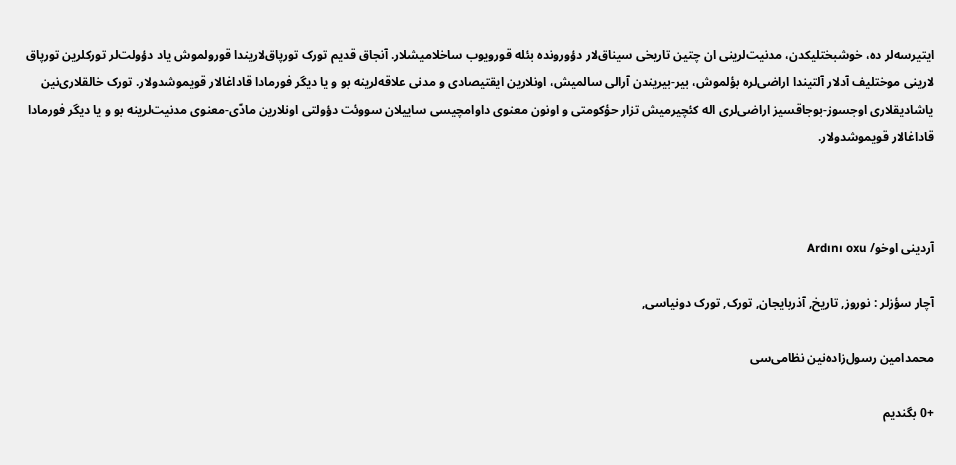ایتیرسه‌لر ده، خوشبختلیکدن، مدنیت‌لرینی ان چتین تاریخی سیناق‌لار دؤورونده بئله قورویوب ساخلامیشلار. آنجاق قدیم تورک تورپاق‌لاریندا قورولموش یاد دؤولت‌لر تورکلرین تورپاق لارینی موختلیف آدلار آلتیندا اراضی‌لره بؤلموش، بیر-بیریندن آرالی سالمیش، اونلارین ایقتیصادی و مدنی علاقه‌لرینه بو و یا دیگر فورمادا قاداغالار قویموشدولار. تورک خالقلاری‌نین یاشادیقلاری اوجسوز-بوجاقسیز اراضی‌لری اله کئچیرمیش تزار حؤکومتی و اونون معنوی داوامچیسی ساییلان سووئت دؤولتی اونلارین مادّی-معنوی مدنیت‌لرینه بو و یا دیگر فورمادا قاداغالار قویموشدولار.



آردینی اوخو/ Ardını oxu

آچار سؤزلر : نوروز, تاریخ, آذربایجان, تورک, تورک دونیاسی,

محمدامین رسول‌زاده‌نین نظامی‌سی

+0 بگندیم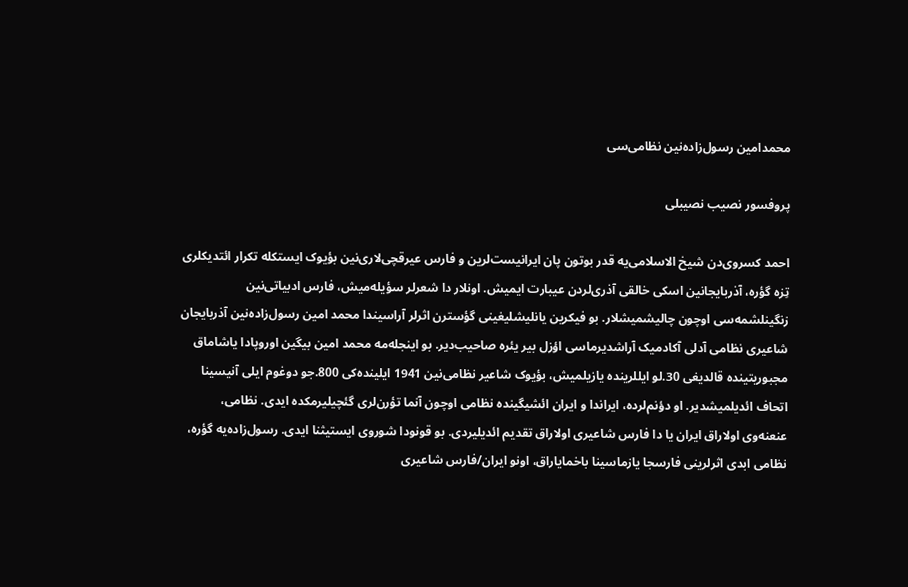محمدامین رسول‌زاده‌نین نظامی‌سی

پروفسور نصیب نصیبلی

احمد کسروی‌دن شیخ الاسلامی‌یه قدر بوتون پان ایرانیست‌لرین و فارس عیرقچی‌لاری‌نین بؤیوک ایستکله تکرار ائتدیکلری تِزه گؤره، آذربایجانین اسکی خالقی آذری‌لردن عیبارت ایمیش. اونلار دا شعرلر سؤیله‌میش، فارس ادبیاتی‌نین زنگینلشمه‌سی اوچون چالیشمیشلار. بو فیکرین یانلیشلیغینی گؤسترن اثرلر آراسیندا محمد امین رسول‌زاده‌‌نین آذربایجان شاعیری نظامی‌ آدلی آکادمیک آراشدیرماسی اؤزل بیر یئره صاحیب‌دیر. بو اینجله‌مه محمد امین بیگین اوروپا‌دا یاشاماق مجبوریتینده قالدیغی 30.لو ایللرینده یازیلمیش، بؤیوک‌ شاعیر نظامی‌‌نین 1941 ایلینده‌کی 800.جو دوغوم ایلی آنیسینا اتحاف ائدیلمیشدیر. او دؤنم‌لرده، ایراندا و ایران ائشیگینده نظامی‌ اوچون آنما تؤرن‌لری گئچیلیرمکده ایدی. نظامی‌، عنعنه‌وی اولاراق ایران یا دا فارس شاعیری اولاراق تقدیم ائدیلیردی. بو قونودا شوروی ایستیثنا ایدی. رسول‌زاده‌یه گؤره، نظامی‌ ابدی اثرلرینی فارسجا یازماسینا باخمایاراق، اونو ایران/فارس شاعیری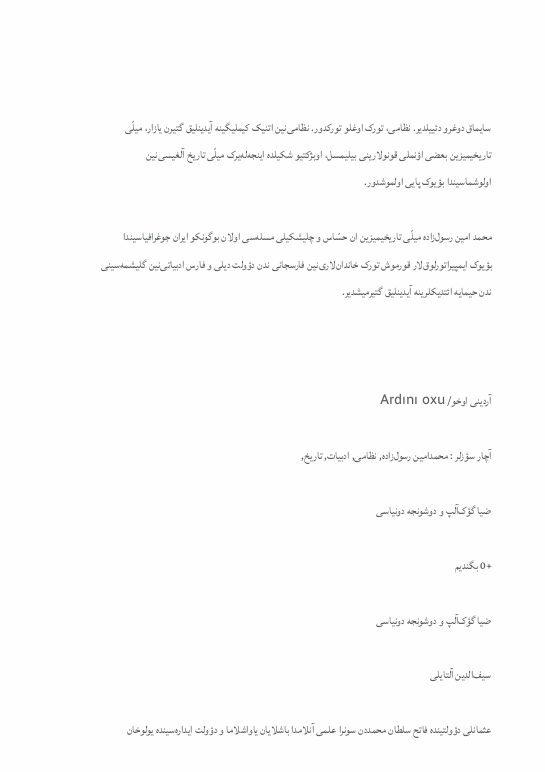سایماق دوغرو دئییلدیر. نظامی‌، تورک اوغلو تورکدور. نظامی‌‌نین اتنیک کیملیگینه آیدینلیق گتیرن یازار، میلّی تاریخیمیزین بعضی اؤنملی قونولارینی بیلیمسل، اوبژکتیو شکیلده اینجه‌له‌یرک میلّی تاریخ آلغیسی‌نین اولوشماسیندا بؤیوک پایی اولموشدور.

محمد امین رسول‌زاده میلّی تاریخیمیزین ان حسّاس و چلیشکیلی مسله‌سی اولان بوگونکو ایران جوغرافیاسیندا بؤیوک‌ ایمپیراتورلوق‌لار قورموش تورک خاندان‌لاری‌نین فارسجانی ندن دؤولت دیلی و فارس ادبیاتی‌نین گلیشمه‌سینی ندن حیمایه ائتدیکلرینه آیدینلیق گتیرمیشدیر.



آردینی اوخو/ Ardını oxu

آچار سؤزلر : محمدامین رسول‌زاده‌, نظامی, ادبیات, تاریخ,

ضیا گؤک‌آلپ و دوشونجه دونیاسی

+0 بگندیم

ضیا گؤک‌آلپ و دوشونجه دونیاسی

سیف‌الدین آلتایلی

عثمانلی دؤولتینده فاتح سلطان محمددن سونرا علمی آنلامدا باشلایان یاواشلاما و دؤولت ایداره‌سینده یولوخان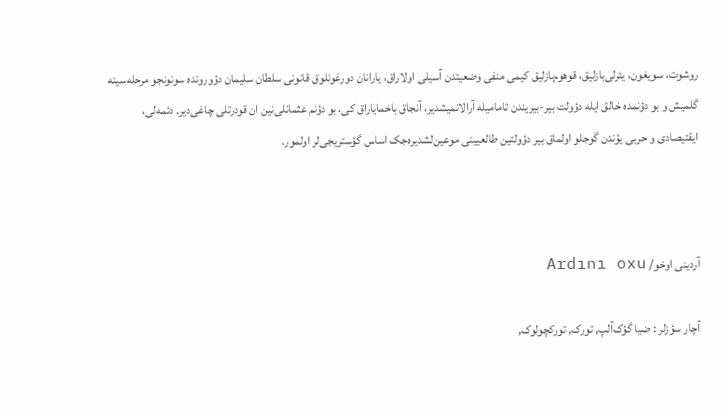روشوت، سویغون، یئرلی‌بازلیق، قوهوم‌بازلیق کیمی منفی وضعیتدن آسیلی اولاراق، یارانان دورغونلوق قانونی سلطان سلیمان دؤورونده سونونجو مرحله‌سینه گلمیش و بو دؤنمده خالق ایله دؤولت بیر-بیریندن تامامیله آرالانمیشدیر، آنجاق باخمایاراق کی، بو دؤنم عثمانلی‌نین ان قودرتلی چاغی‌دیر. دئمه‌لی، ایقتیصادی و حربی یؤندن گوجلو اولماق بیر دؤولتین طالعیینی موعین‌لشدیره‌جک اساس گؤستریجی‌لر اولمور.



آردینی اوخو/ Ardını oxu

آچار سؤزلر : ضیا گؤک‌آلپ, تورک, تورکچولوک,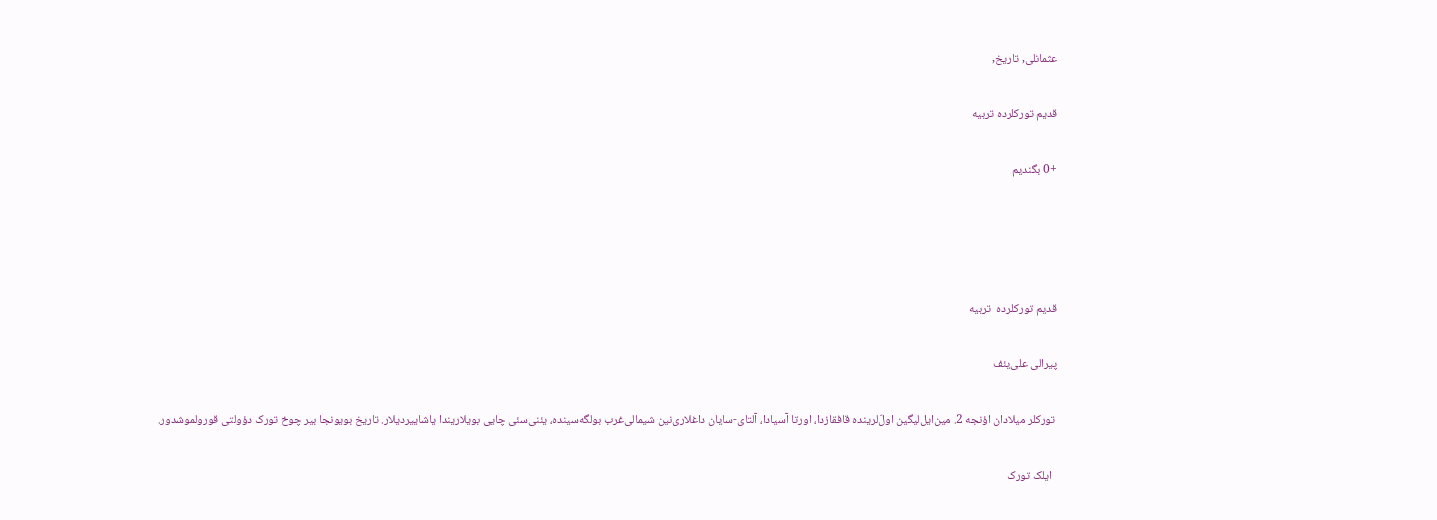عثمانلی, تاریخ,

قدیم تورکلرده تربیه

+0 بگندیم




قدیم تورکلرده  تربیه

پیرالی علی‌یئف

 تورکلر میلادان اؤنجه 2. مین‌ایل‌لیگین اولّ‌لرینده قافقازدا، اورتا آسیادا، آلتای-سایان داغلاری‌نین شیمالی‌غرب بولگه‌سینده، یئنی‌سئی چایی بویلاریندا یاشاییردیلار. تاریخ بویونجا بیر چوخ تورک دؤولتی قورولموشدور.

  ایلک تورک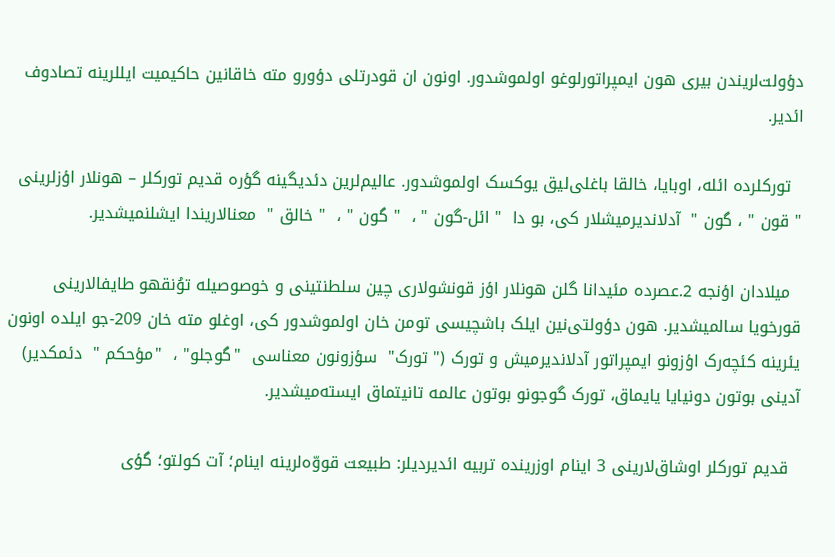دؤولت‌لریندن بیری هون ایمپراتورلوغو اولموشدور. اونون ان قودرتلی دؤورو مته خاقانین حاکیمیت ایللرینه تصادوف ائدیر.

  تورکلرده ائله، اوبایا، خالقا باغلی‌لیق یوکسک اولموشدور. عالیم‌لرین دئدیگینه گؤره قدیم تورکلر – هونلار اؤزلرینی  " قون " ، گون "  آدلاندیرمیشلار کی، بو دا  " ائل-گون " ،  " گون " ،  " خالق "  معنالاریندا ایشلنمیشدیر.

  میلادان اؤنجه 2.عصرده مئیدانا گلن هونلار اؤز قونشولاری چین سلطنتینی و خوصوصیله توُنقهو طایفالارینی قورخویا سالمیشدیر. هون دؤولتی‌نین ایلک باشچیسی تومن خان اولموشدور کی، اوغلو مته خان 209-جو ایلده اونون یئرینه کئچه‌رک اؤزونو ایمپراتور آدلاندیرمیش و تورک (" تورک‌"  سؤزونون معناسی  "گوجلو‌" ،  "مؤحکم "  دئمکدیر) آدینی بوتون دونیایا یایماق، تورک گوجونو بوتون عالمه تانیتماق ایسته‌میشدیر.

  قدیم تورکلر اوشاق‌لارینی 3 اینام اوزرینده تربیه ائدیردیلر: طبیعت قووّه‌لرینه اینام؛ آت کولتو؛ گؤی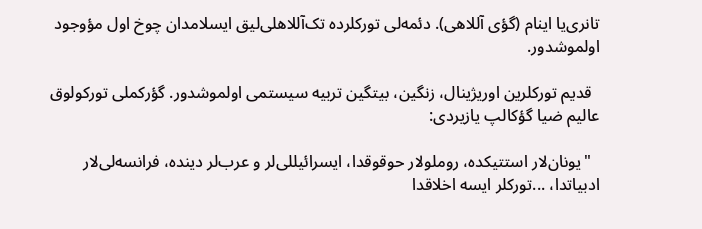تانری‌یا اینام (گؤی آللاهی). دئمه‌لی تورکلرده تک‌آللاهلی‌لیق ایسلامدان چوخ اول مؤوجود اولموشدور.

  قدیم تورکلرین اوریژینال، زنگین، بیتگین تربیه سیستمی اولموشدور. گؤرکملی تورکولوق عالیم ضیا گؤکالپ یازیردی:

  "یونان‌لار استتیکده، روملولار حوقوقدا، ایسرائیللی‌لر و عرب‌لر دینده، فرانسه‌لی‌لار ادبیاتدا، ...تورکلر ایسه اخلاقدا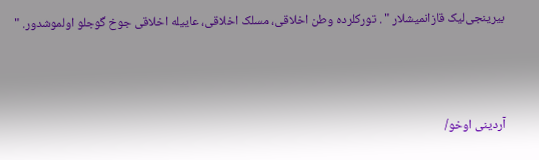بیرینجی‌لیک قازانمیشلار " . تورکلرده وطن اخلاقی، مسلک اخلاقی، عاییله اخلاقی جوخ گوجلو اولموشدور. "



آردینی اوخو/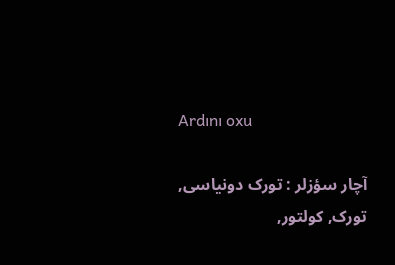Ardını oxu

آچار سؤزلر : تورک دونیاسی, تورک, کولتور,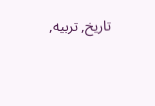تاریخ, تربیه,